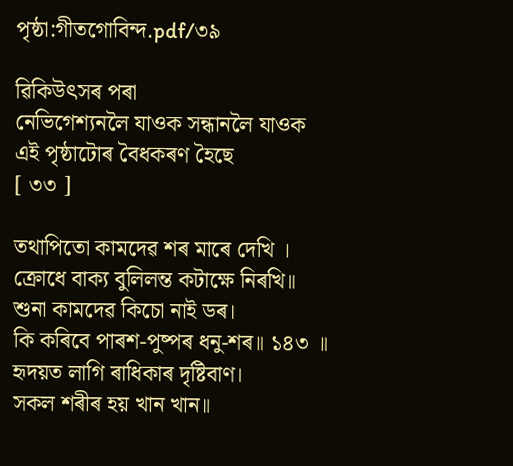পৃষ্ঠা:গীতগোবিন্দ.pdf/৩৯

ৱিকিউৎসৰ পৰা
নেভিগেশ্যনলৈ যাওক সন্ধানলৈ যাওক
এই পৃষ্ঠাটোৰ বৈধকৰণ হৈছে
[ ৩৩ ]

তথাপিতো কামদেৱ শৰ মাৰে দেখি ।
ক্রোধে বাক্য বুলিলন্ত কটাক্ষে নিৰখি॥
শুনা কামদেৱ কিচো নাই ডৰ।
কি কৰিবে পাৰশ-পুষ্পৰ ধনু-শৰ॥ ১৪৩ ॥
হৃদয়ত লাগি ৰাধিকাৰ দৃষ্টিবাণ।
সকল শৰীৰ হয় খান খান॥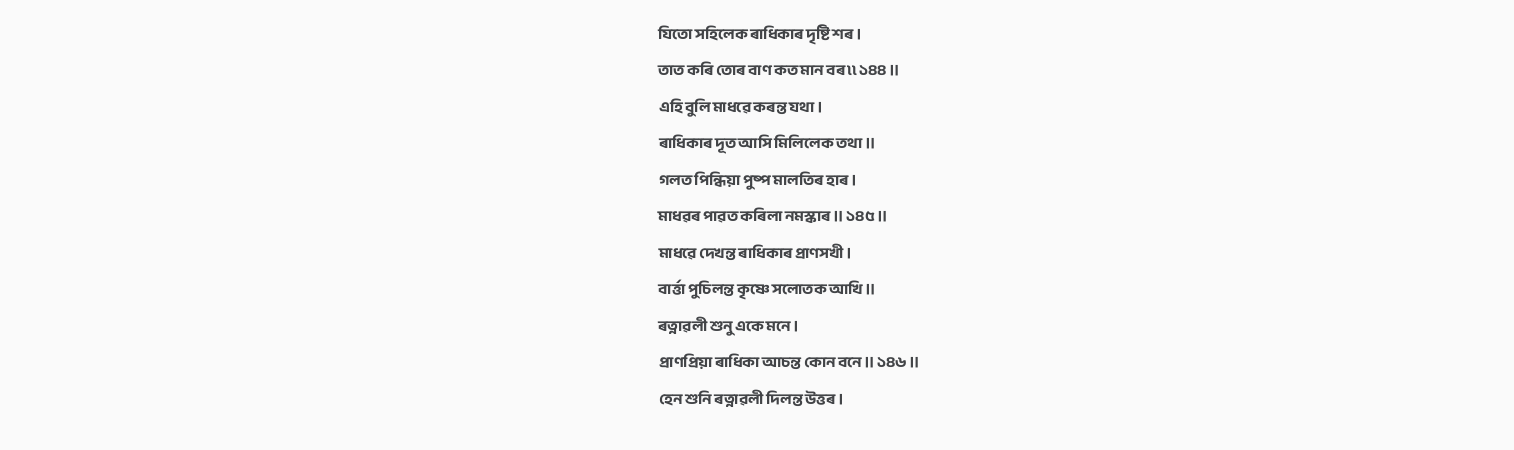যিতো সহিলেক ৰাধিকাৰ দৃষ্টি শৰ।
তাত কৰি তোৰ বাণ কত মান বৰ ৷৷ ১৪৪ ॥
এহি বুলি মাধৱে কৰন্ত যথা।
ৰাধিকাৰ দূত আসি মিলিলেক তথা॥
গলত পিন্ধিয়া পুষ্প মালতিৰ হাৰ।
মাধৱৰ পাৱত কৰিলা নমস্কাৰ॥ ১৪৫ ॥
মাধৱে দেখন্ত ৰাধিকাৰ প্রাণসখী।
বার্ত্তা পুচিলন্ত কৃষ্ণে সলোতক আখি॥
ৰত্নাৱলী শুনু একে মনে।
প্রাণপ্রিয়া ৰাধিকা আচন্ত কোন বনে॥ ১৪৬ ॥
হেন শুনি ৰত্নাৱলী দিলন্ত উত্তৰ।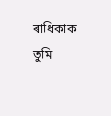ৰাধিকাক তুমি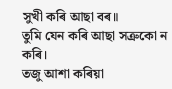সুখী কৰি আছা বৰ॥
তুমি যেন কৰি আছা সত্ৰুকো ন কৰি।
তজু আশা কৰিয়া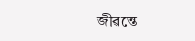জীৱন্তে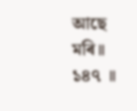আছে মৰি॥ ১৪৭ ॥